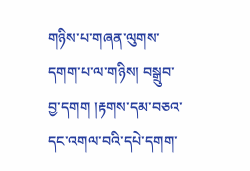གཉིས་པ་གཞན་ལུགས་དགག་པ་ལ་གཉིས། བསྒྲུབ་བྱ་དགག །རྟགས་དམ་བཅའ་དང་འགལ་བའི་དཔེ་དགག་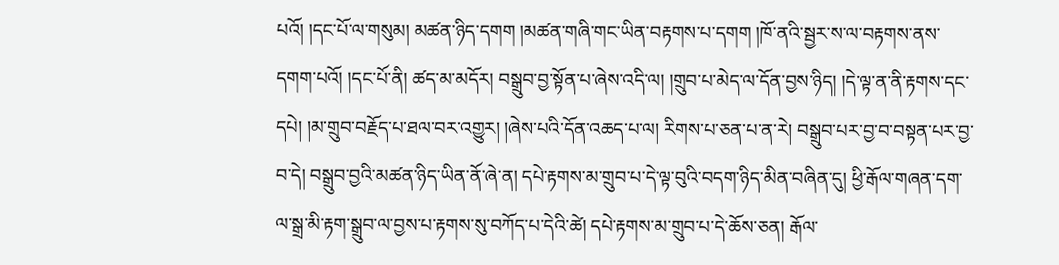པའོ། །དང་པོ་ལ་གསུམ། མཚན་ཉིད་དགག །མཚན་གཞི་གང་ཡིན་བརྟགས་པ་དགག །ཁོ་ནའི་སྦྱར་ས་ལ་བརྟགས་ནས་དགག་པའོ། །དང་པོ་ནི། ཚད་མ་མདོར། བསྒྲུབ་བྱ་སྟོན་པ་ཞེས་འདི་ལ། །གྲུབ་པ་མེད་ལ་དོན་བྱས་ཉིད། །དེ་ལྟ་ན་ནི་རྟགས་དང་དཔེ། །མ་གྲུབ་བརྗོད་པ་ཐལ་བར་འགྱུར། །ཞེས་པའི་དོན་འཆད་པ་ལ། རིགས་པ་ཅན་པ་ན་རེ། བསྒྲུབ་པར་བྱ་བ་བསྟན་པར་བྱ་བ་དེ། བསྒྲུབ་བྱའི་མཚན་ཉིད་ཡིན་ནོ་ཞེ་ན། དཔེ་རྟགས་མ་གྲུབ་པ་དེ་ལྟ་བུའི་བདག་ཉིད་མིན་བཞིན་དུ། ཕྱི་རྒོལ་གཞན་དག་ལ་སྒྲ་མི་རྟག་སྒྲུབ་ལ་བྱས་པ་རྟགས་སུ་བཀོད་པ་དེའི་ཚེ། དཔེ་རྟགས་མ་གྲུབ་པ་དེ་ཆོས་ཅན། རྒོལ་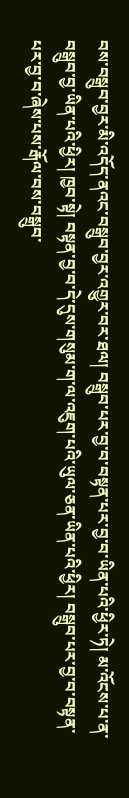བས་བསྒྲུབ་བྱར་མི་འདོད་ནའང་བསྒྲུབ་བྱར་འགྱུར་བར་ཐལ། བསྒྲུབ་པར་བྱ་བ་བསྟན་པར་བྱ་བ་ཡིན་པའི་ཕྱིར་ཏེ། མ་འོངས་པ་ན་བསྒྲུབ་བྱ་ཡིན་པའི་ཕྱིར། ཁྱབ་སྟེ། བསྟན་བྱ་བ་དེ་དུས་གསུམ་ག་ལ་འཇུག་པའི་ཡུལ་ཅན་ཡིན་པའི་ཕྱིར། བསྒྲུབ་པར་བྱ་བ་བསྟན་པར་བྱ་བ་ཞེས་པས་རྒོལ་བས་བསྒྲུབ་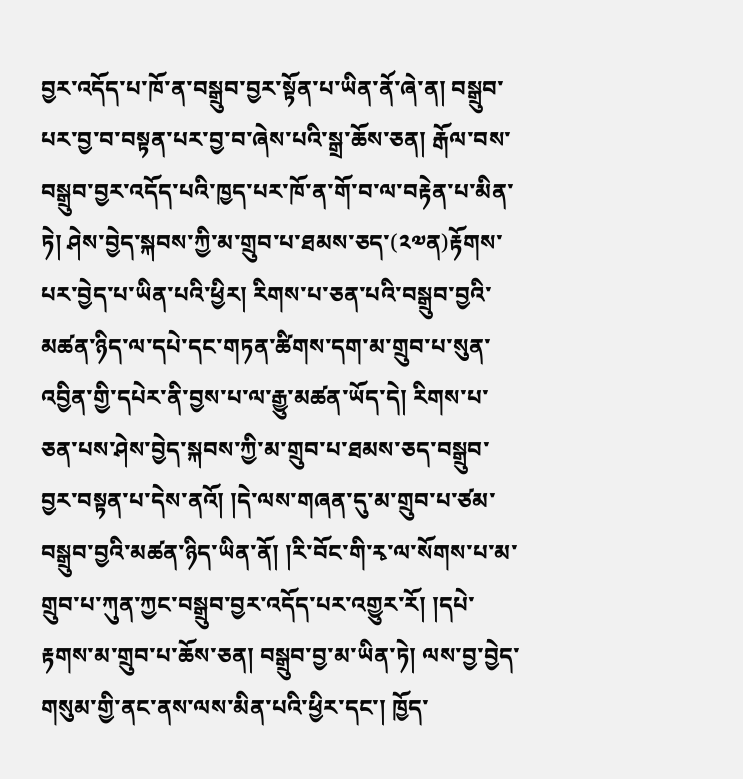བྱར་འདོད་པ་ཁོ་ན་བསྒྲུབ་བྱར་སྟོན་པ་ཡིན་ནོ་ཞེ་ན། བསྒྲུབ་པར་བྱ་བ་བསྟན་པར་བྱ་བ་ཞེས་པའི་སྒྲ་ཆོས་ཅན། རྒོལ་བས་བསྒྲུབ་བྱར་འདོད་པའི་ཁྱད་པར་ཁོ་ན་གོ་བ་ལ་བརྟེན་པ་མིན་ཏེ། ཤེས་བྱེད་སྐབས་ཀྱི་མ་གྲུབ་པ་ཐམས་ཅད་(༢༧ན)རྟོགས་པར་བྱེད་པ་ཡིན་པའི་ཕྱིར། རིགས་པ་ཅན་པའི་བསྒྲུབ་བྱའི་མཚན་ཉིད་ལ་དཔེ་དང་གཏན་ཚིགས་དག་མ་གྲུབ་པ་སུན་འབྱིན་གྱི་དཔེར་ནི་བྱས་པ་ལ་རྒྱུ་མཚན་ཡོད་དེ། རིགས་པ་ཅན་པས་ཤེས་བྱེད་སྐབས་ཀྱི་མ་གྲུབ་པ་ཐམས་ཅད་བསྒྲུབ་བྱར་བསྟན་པ་དེས་ནའོ། །དེ་ལས་གཞན་དུ་མ་གྲུབ་པ་ཙམ་བསྒྲུབ་བྱའི་མཚན་ཉིད་ཡིན་ནོ། །རི་བོང་གི་རྭ་ལ་སོགས་པ་མ་གྲུབ་པ་ཀུན་ཀྱང་བསྒྲུབ་བྱར་འདོད་པར་འགྱུར་རོ། །དཔེ་རྟགས་མ་གྲུབ་པ་ཆོས་ཅན། བསྒྲུབ་བྱ་མ་ཡིན་ཏེ། ལས་བྱ་བྱེད་གསུམ་གྱི་ནང་ནས་ལས་མིན་པའི་ཕྱིར་དང་། ཁྱོད་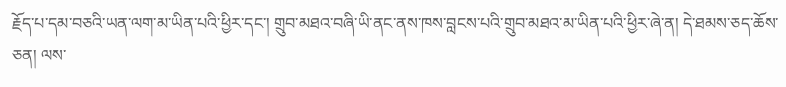རྗོད་པ་དམ་བཅའི་ཡན་ལག་མ་ཡིན་པའི་ཕྱིར་དང་། གྲུབ་མཐའ་བཞི་ཡི་ནང་ནས་ཁས་བླངས་པའི་གྲུབ་མཐའ་མ་ཡིན་པའི་ཕྱིར་ཞེ་ན། དེ་ཐམས་ཅད་ཆོས་ཅན། ལས་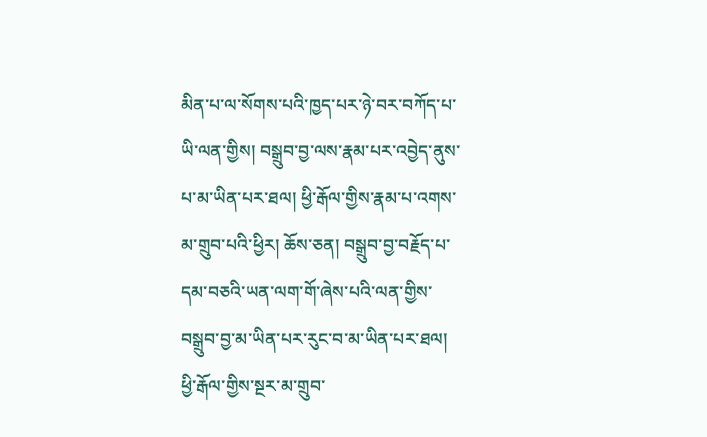མིན་པ་ལ་སོགས་པའི་ཁྱད་པར་ཉེ་བར་བཀོད་པ་ཡི་ལན་གྱིས། བསྒྲུབ་བྱ་ལས་རྣམ་པར་འབྱེད་ནུས་པ་མ་ཡིན་པར་ཐལ། ཕྱི་རྒོལ་གྱིས་རྣམ་པ་འགས་མ་གྲུབ་པའི་ཕྱིར། ཆོས་ཅན། བསྒྲུབ་བྱ་བརྗོད་པ་དམ་བཅའི་ཡན་ལག་གོ་ཞེས་པའི་ལན་གྱིས་བསྒྲུབ་བྱ་མ་ཡིན་པར་རུང་བ་མ་ཡིན་པར་ཐལ། ཕྱི་རྒོལ་གྱིས་སྔར་མ་གྲུབ་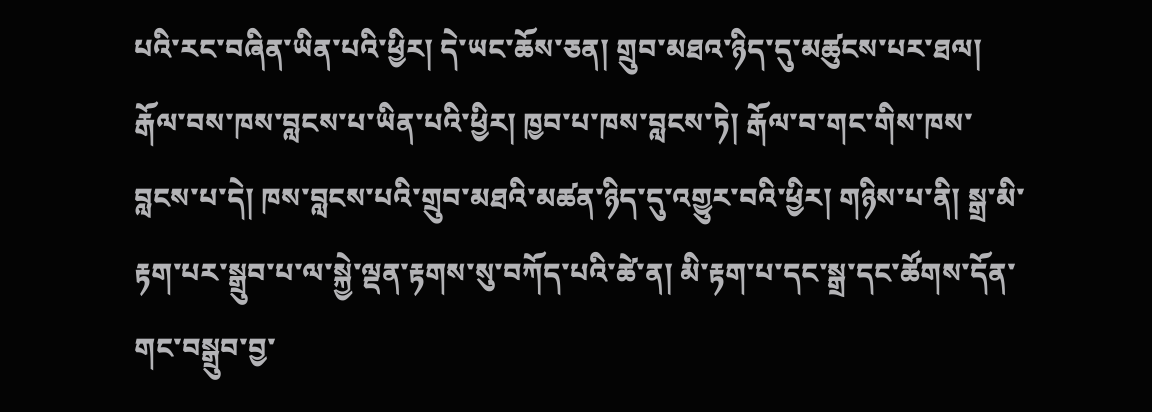པའི་རང་བཞིན་ཡིན་པའི་ཕྱིར། དེ་ཡང་ཆོས་ཅན། གྲུབ་མཐའ་ཉིད་དུ་མཚུངས་པར་ཐལ། རྒོལ་བས་ཁས་བླངས་པ་ཡིན་པའི་ཕྱིར། ཁྱབ་པ་ཁས་བླངས་ཏེ། རྒོལ་བ་གང་གིས་ཁས་བླངས་པ་དེ། ཁས་བླངས་པའི་གྲུབ་མཐའི་མཚན་ཉིད་དུ་འགྱུར་བའི་ཕྱིར། གཉིས་པ་ནི། སྒྲ་མི་རྟག་པར་སྒྲུབ་པ་ལ་སྐྱེ་ལྡན་རྟགས་སུ་བཀོད་པའི་ཚེ་ན། མི་རྟག་པ་དང་སྒྲ་དང་ཚོགས་དོན་གང་བསྒྲུབ་བྱ་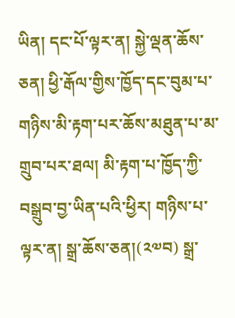ཡིན། དང་པོ་ལྟར་ན། སྐྱེ་ལྡན་ཆོས་ཅན། ཕྱི་རྒོལ་གྱིས་ཁྱོད་དང་བུམ་པ་གཉིས་མི་རྟག་པར་ཆོས་མཐུན་པ་མ་གྲུབ་པར་ཐལ། མི་རྟག་པ་ཁྱོད་ཀྱི་བསྒྲུབ་བྱ་ཡིན་པའི་ཕྱིར། གཉིས་པ་ལྟར་ན། སྒྲ་ཆོས་ཅན།(༢༧བ) སྒྲ་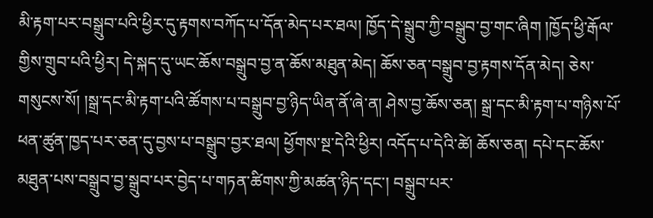མི་རྟག་པར་བསྒྲུབ་པའི་ཕྱིར་དུ་རྟགས་བཀོད་པ་དོན་མེད་པར་ཐལ། ཁྱོད་དེ་སྒྲུབ་ཀྱི་བསྒྲུབ་བྱ་གང་ཞིག །ཁྱོད་ཕྱི་རྒོལ་གྱིས་གྲུབ་པའི་ཕྱིར། དེ་སྐད་དུ་ཡང་ཆོས་བསྒྲུབ་བྱ་ན་ཆོས་མཐུན་མེད། ཆོས་ཅན་བསྒྲུབ་བྱ་རྟགས་དོན་མེད། ཅེས་གསུངས་སོ། །སྒྲ་དང་མི་རྟག་པའི་ཚོགས་པ་བསྒྲུབ་བྱ་ཉིད་ཡིན་ནོ་ཞེ་ན། ཤེས་བྱ་ཆོས་ཅན། སྒྲ་དང་མི་རྟག་པ་གཉིས་པོ་ཕན་ཚུན་ཁྱད་པར་ཅན་དུ་བྱས་པ་བསྒྲུབ་བྱར་ཐལ། ཕྱོགས་སྔ་དེའི་ཕྱིར། འདོད་པ་དེའི་ཚེ། ཆོས་ཅན། དཔེ་དང་ཆོས་མཐུན་པས་བསྒྲུབ་བྱ་སྒྲུབ་པར་བྱེད་པ་གཏན་ཚིགས་ཀྱི་མཚན་ཉིད་དང་། བསྒྲུབ་པར་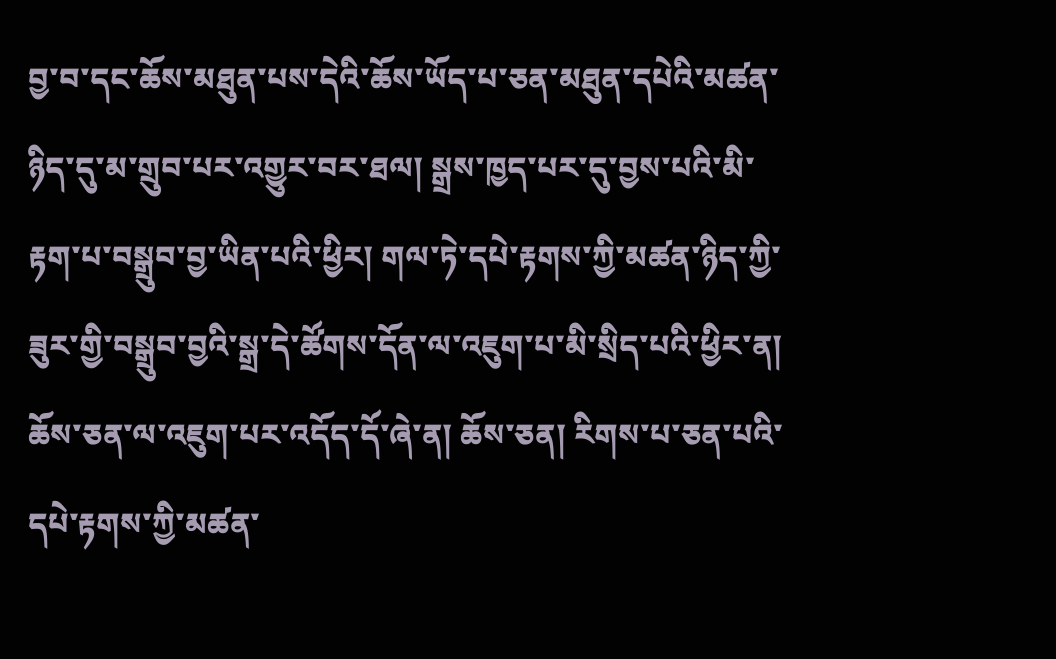བྱ་བ་དང་ཆོས་མཐུན་པས་དེའི་ཆོས་ཡོད་པ་ཅན་མཐུན་དཔེའི་མཚན་ཉིད་དུ་མ་གྲུབ་པར་འགྱུར་བར་ཐལ། སྒྲས་ཁྱད་པར་དུ་བྱས་པའི་མི་རྟག་པ་བསྒྲུབ་བྱ་ཡིན་པའི་ཕྱིར། གལ་ཏེ་དཔེ་རྟགས་ཀྱི་མཚན་ཉིད་ཀྱི་ཟུར་གྱི་བསྒྲུབ་བྱའི་སྒྲ་དེ་ཚོགས་དོན་ལ་འཇུག་པ་མི་སྲིད་པའི་ཕྱིར་ན། ཆོས་ཅན་ལ་འཇུག་པར་འདོད་དོ་ཞེ་ན། ཆོས་ཅན། རིགས་པ་ཅན་པའི་དཔེ་རྟགས་ཀྱི་མཚན་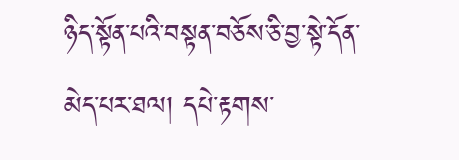ཉིད་སྟོན་པའི་བསྟན་བཅོས་ཅི་བྱ་སྟེ་དོན་མེད་པར་ཐལ། དཔེ་རྟགས་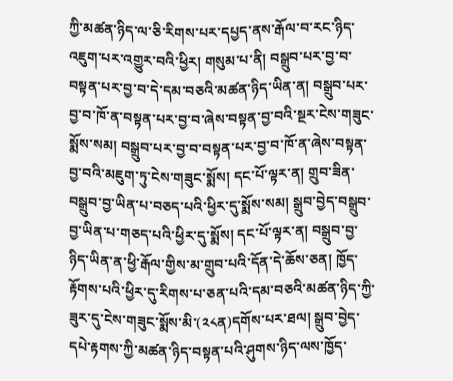ཀྱི་མཚན་ཉིད་ལ་ཅི་རིགས་པར་དཔྱད་ནས་རྒོལ་བ་རང་ཉིད་འཇུག་པར་འགྱུར་བའི་ཕྱིར། གསུམ་པ་ནི། བསྒྲུབ་པར་བྱ་བ་བསྟན་པར་བྱ་བ་དེ་དམ་བཅའི་མཚན་ཉིད་ཡིན་ན། བསྒྲུབ་པར་བྱ་བ་ཁོ་ན་བསྟན་པར་བྱ་བ་ཞེས་བསྟན་བྱ་བའི་སྔར་ངེས་གཟུང་སྨོས་སམ། བསྒྲུབ་པར་བྱ་བ་བསྟན་པར་བྱ་བ་ཁོ་ན་ཞེས་བསྟན་བྱ་བའི་མཇུག་ཏུ་ངེས་གཟུང་སྨོས། དང་པོ་ལྟར་ན། གྲུབ་ཟིན་བསྒྲུབ་བྱ་ཡིན་པ་བཅད་པའི་ཕྱིར་དུ་སྨོས་སམ། སྒྲུབ་བྱེད་བསྒྲུབ་བྱ་ཡིན་པ་གཅད་པའི་ཕྱིར་དུ་སྨོས། དང་པོ་ལྟར་ན། བསྒྲུབ་བྱ་ཉིད་ཡིན་ན་ཕྱི་རྒོལ་གྱིས་མ་གྲུབ་པའི་དོན་དེ་ཆོས་ཅན། ཁྱོད་རྟོགས་པའི་ཕྱིར་དུ་རིགས་པ་ཅན་པའི་དམ་བཅའི་མཚན་ཉིད་ཀྱི་ཟུར་དུ་ངེས་གཟུང་སྨོས་མི་(༢༨ན)དགོས་པར་ཐལ། སྒྲུབ་བྱེད་དཔེ་རྟགས་ཀྱི་མཚན་ཉིད་བསྟན་པའི་ཤུགས་ཉིད་ལས་ཁྱོད་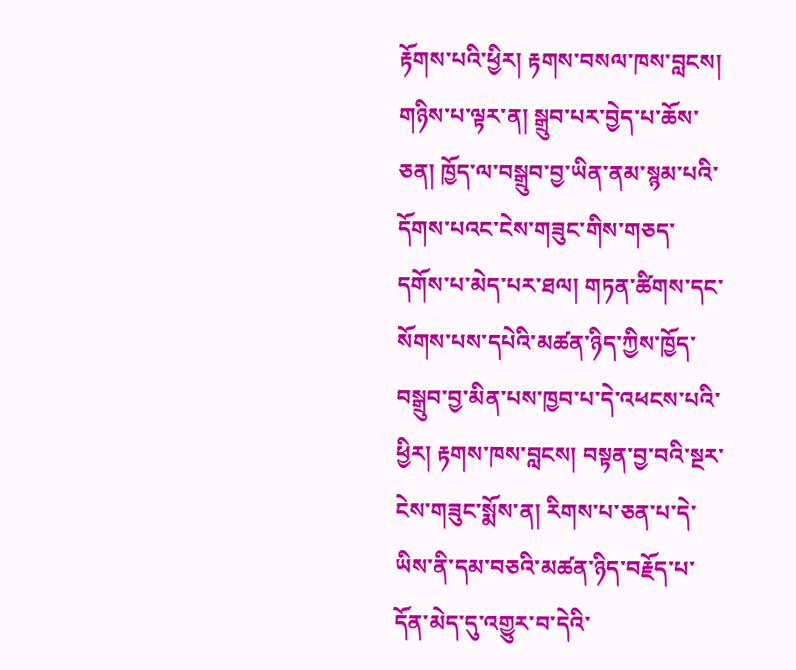རྟོགས་པའི་ཕྱིར། རྟགས་བསལ་ཁས་བླངས། གཉིས་པ་ལྟར་ན། སྒྲུབ་པར་བྱེད་པ་ཆོས་ཅན། ཁྱོད་ལ་བསྒྲུབ་བྱ་ཡིན་ནམ་སྙམ་པའི་དོགས་པའང་ངེས་གཟུང་གིས་གཅད་དགོས་པ་མེད་པར་ཐལ། གཏན་ཚིགས་དང་སོགས་པས་དཔེའི་མཚན་ཉིད་ཀྱིས་ཁྱོད་བསྒྲུབ་བྱ་མིན་པས་ཁྱབ་པ་དེ་འཕངས་པའི་ཕྱིར། རྟགས་ཁས་བླངས། བསྟན་བྱ་བའི་སྔར་ངེས་གཟུང་སྨོས་ན། རིགས་པ་ཅན་པ་དེ་ཡིས་ནི་དམ་བཅའི་མཚན་ཉིད་བརྗོད་པ་དོན་མེད་དུ་འགྱུར་བ་དེའི་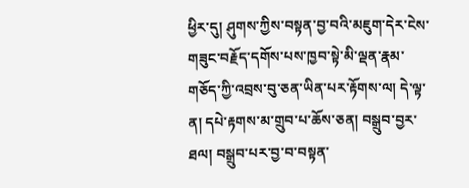ཕྱིར་དུ། ཤུགས་ཀྱིས་བསྟན་བྱ་བའི་མཇུག་དེར་ངེས་གཟུང་བརྗོད་དགོས་པས་ཁྱབ་སྟེ་མི་ལྡན་རྣམ་གཅོད་ཀྱི་འབྲས་བུ་ཅན་ཡིན་པར་རྟོགས་ལ། དེ་ལྟ་ན། དཔེ་རྟགས་མ་གྲུབ་པ་ཆོས་ཅན། བསྒྲུབ་བྱར་ཐལ། བསྒྲུབ་པར་བྱ་བ་བསྟན་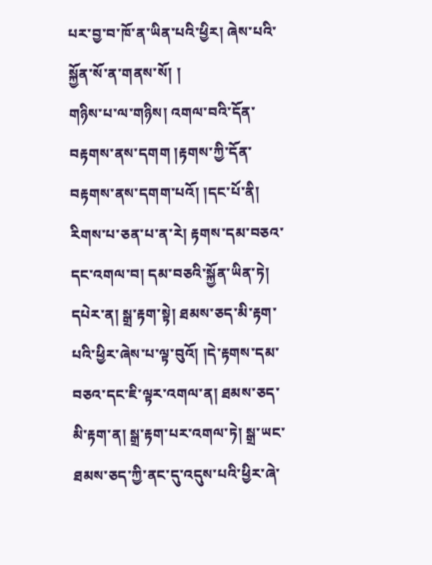པར་བྱ་བ་ཁོ་ན་ཡིན་པའི་ཕྱིར། ཞེས་པའི་སྐྱོན་སོ་ན་གནས་སོ། །
གཉིས་པ་ལ་གཉིས། འགལ་བའི་དོན་བརྟགས་ནས་དགག །རྟགས་ཀྱི་དོན་བརྟགས་ནས་དགག་པའོ། །དང་པོ་ནི། རིགས་པ་ཅན་པ་ན་རེ། རྟགས་དམ་བཅའ་དང་འགལ་བ། དམ་བཅའི་སྐྱོན་ཡིན་ཏེ། དཔེར་ན། སྒྲ་རྟག་སྟེ། ཐམས་ཅད་མི་རྟག་པའི་ཕྱིར་ཞེས་པ་ལྟ་བུའོ། །དེ་རྟགས་དམ་བཅའ་དང་ཇི་ལྟར་འགལ་ན། ཐམས་ཅད་མི་རྟག་ན། སྒྲ་རྟག་པར་འགལ་ཏེ། སྒྲ་ཡང་ཐམས་ཅད་ཀྱི་ནང་དུ་འདུས་པའི་ཕྱིར་ཞེ་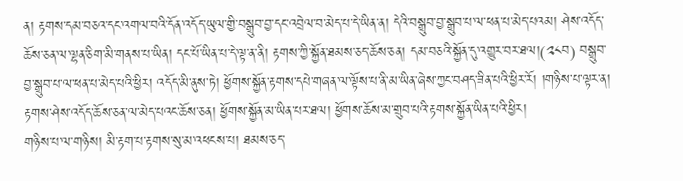ན། རྟགས་དམ་བཅའ་དང་འགལ་བའི་དོན་འདོད་ཡུལ་གྱི་བསྒྲུབ་བྱ་དང་འབྲེལ་བ་མེད་པ་དེ་ཡིན་ན། དེའི་བསྒྲུབ་བྱ་སྒྲུབ་པ་ལ་ཕན་པ་མེད་པའམ། ཤེས་འདོད་ཆོས་ཅན་ལ་ལྷན་ཅིག་མི་གནས་པ་ཡིན། དང་པོ་ཡིན་པ་དེ་ལྟ་ན་ནི། རྟགས་ཀྱི་སྐྱོན་ཐམས་ཅད་ཆོས་ཅན། དམ་བཅའི་སྐྱོན་དུ་འགྱུར་བར་ཐལ།(༢༨བ) བསྒྲུབ་བྱ་སྒྲུབ་པ་ལ་ཕན་པ་མེད་པའི་ཕྱིར། འདོད་མི་ནུས་ཏེ། ཕྱོགས་སྐྱོན་རྟགས་དཔེ་གཞན་ལ་ལྟོས་པ་ནི་མ་ཡིན་ཞེས་ཀྱང་བཤད་ཟིན་པའི་ཕྱིར་རོ། །གཉིས་པ་ལྟར་ན། རྟགས་ཤེས་འདོད་ཆོས་ཅན་ལ་མེད་པའང་ཆོས་ཅན། ཕྱོགས་སྐྱོན་མ་ཡིན་པར་ཐལ། ཕྱོགས་ཆོས་མ་གྲུབ་པའི་རྟགས་སྐྱོན་ཡིན་པའི་ཕྱིར།
གཉིས་པ་ལ་གཉིས། མི་རྟག་པ་རྟགས་སུ་མ་འཕངས་པ། ཐམས་ཅད་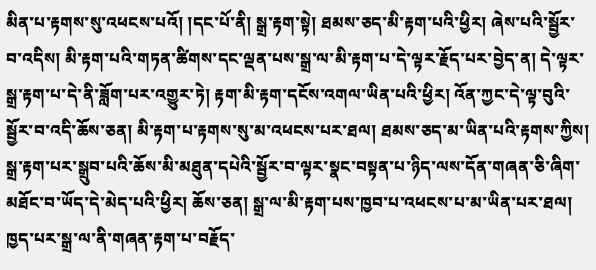མིན་པ་རྟགས་སུ་འཕངས་པའོ། །དང་པོ་ནི། སྒྲ་རྟག་སྟེ། ཐམས་ཅད་མི་རྟག་པའི་ཕྱིར། ཞེས་པའི་སྦྱོར་བ་འདིས། མི་རྟག་པའི་གཏན་ཚིགས་དང་ལྡན་པས་སྒྲ་ལ་མི་རྟག་པ་དེ་ལྟར་རྗོད་པར་བྱེད་ན། དེ་ལྟར་སྒྲ་རྟག་པ་དེ་ནི་ཟློག་པར་འགྱུར་ཏེ། རྟག་མི་རྟག་དངོས་འགལ་ཡིན་པའི་ཕྱིར། འོན་ཀྱང་དེ་ལྟ་བུའི་སྦྱོར་བ་འདི་ཆོས་ཅན། མི་རྟག་པ་རྟགས་སུ་མ་འཕངས་པར་ཐལ། ཐམས་ཅད་མ་ཡིན་པའི་རྟགས་ཀྱིས། སྒྲ་རྟག་པར་སྒྲུབ་པའི་ཆོས་མི་མཐུན་དཔེའི་སྦྱོར་བ་ལྟར་སྣང་བསྟན་པ་ཉིད་ལས་དོན་གཞན་ཅི་ཞིག་མཐོང་བ་ཡོད་དེ་མེད་པའི་ཕྱིར། ཆོས་ཅན། སྒྲ་ལ་མི་རྟག་པས་ཁྱབ་པ་འཕངས་པ་མ་ཡིན་པར་ཐལ། ཁྱད་པར་སྒྲ་ལ་ནི་གཞན་རྟག་པ་བརྗོད་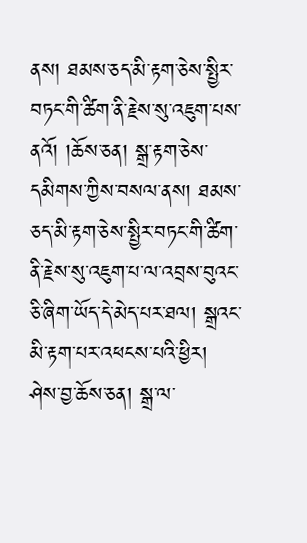ནས། ཐམས་ཅད་མི་རྟག་ཅེས་སྤྱིར་བཏང་གི་ཚིག་ནི་རྗེས་སུ་འཇུག་པས་ནའོ། །ཆོས་ཅན། སྒྲ་རྟག་ཅེས་དམིགས་ཀྱིས་བསལ་ནས། ཐམས་ཅད་མི་རྟག་ཅེས་སྤྱིར་བཏང་གི་ཚིག་ནི་རྗེས་སུ་འཇུག་པ་ལ་འབྲས་བུའང་ཅི་ཞིག་ཡོད་དེ་མེད་པར་ཐལ། སྒྲའང་མི་རྟག་པར་འཕངས་པའི་ཕྱིར། ཤེས་བྱ་ཆོས་ཅན། སྒྲ་ལ་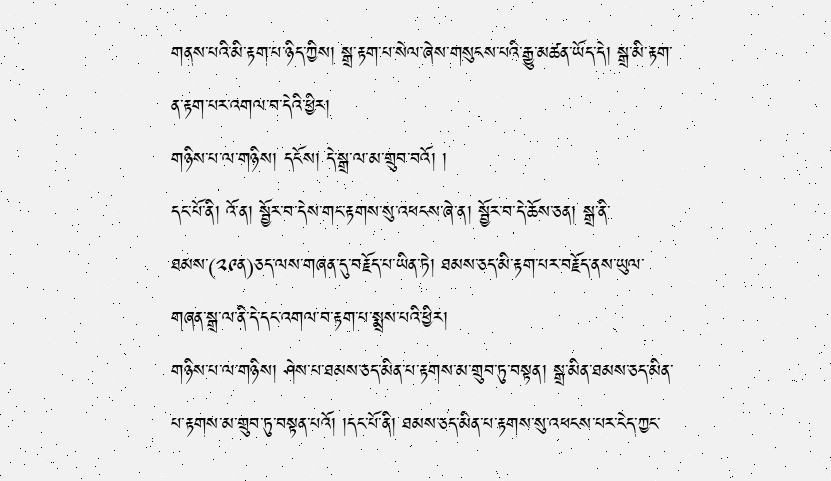གནས་པའི་མི་རྟག་པ་ཉིད་ཀྱིས། སྒྲ་རྟག་པ་སེལ་ཞེས་གསུངས་པའི་རྒྱུ་མཚན་ཡོད་དེ། སྒྲ་མི་རྟག་ན་རྟག་པར་འགལ་བ་དེའི་ཕྱིར།
གཉིས་པ་ལ་གཉིས། དངོས། དེ་སྒྲ་ལ་མ་གྲུབ་བའོ། །
དང་པོ་ནི། འོ་ན། སྦྱོར་བ་དེས་གང་རྟགས་སུ་འཕངས་ཞེ་ན། སྦྱོར་བ་དེ་ཆོས་ཅན། སྒྲ་ནི་ཐམས་(༢༩ན)ཅད་ལས་གཞན་དུ་བརྗོད་པ་ཡིན་ཏེ། ཐམས་ཅད་མི་རྟག་པར་བརྗོད་ནས་ཡུལ་གཞན་སྒྲ་ལ་ནི་དེ་དང་འགལ་བ་རྟག་པ་སྨྲས་པའི་ཕྱིར།
གཉིས་པ་ལ་གཉིས། ཤེས་པ་ཐམས་ཅད་མིན་པ་རྟགས་མ་གྲུབ་ཏུ་བསྟན། སྒྲ་མིན་ཐམས་ཅད་མིན་པ་རྟགས་མ་གྲུབ་ཏུ་བསྟན་པའོ། །དང་པོ་ནི། ཐམས་ཅད་མིན་པ་རྟགས་སུ་འཕངས་པར་ངེད་ཀྱང་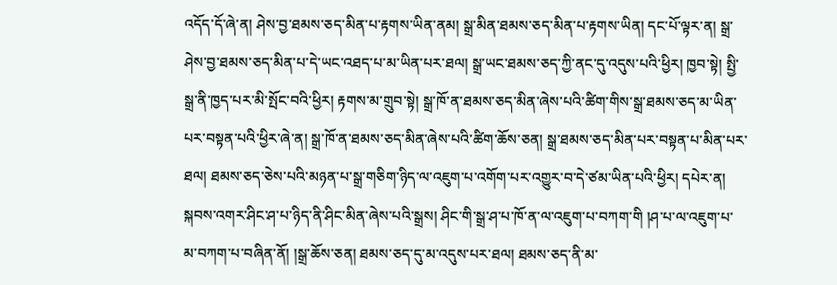འདོད་དོ་ཞེ་ན། ཤེས་བྱ་ཐམས་ཅད་མིན་པ་རྟགས་ཡིན་ནམ། སྒྲ་མིན་ཐམས་ཅད་མིན་པ་རྟགས་ཡིན། དང་པོ་ལྟར་ན། སྒྲ་ཤེས་བྱ་ཐམས་ཅད་མིན་པ་དེ་ཡང་འཐད་པ་མ་ཡིན་པར་ཐལ། སྒྲ་ཡང་ཐམས་ཅད་ཀྱི་ནང་དུ་འདུས་པའི་ཕྱིར། ཁྱབ་སྟེ། སྤྱི་སྒྲ་ནི་ཁྱད་པར་མི་སྤོང་བའི་ཕྱིར། རྟགས་མ་གྲུབ་སྟེ། སྒྲ་ཁོ་ན་ཐམས་ཅད་མིན་ཞེས་པའི་ཚིག་གིས་སྒྲ་ཐམས་ཅད་མ་ཡིན་པར་བསྟན་པའི་ཕྱིར་ཞེ་ན། སྒྲ་ཁོ་ན་ཐམས་ཅད་མིན་ཞེས་པའི་ཚིག་ཆོས་ཅན། སྒྲ་ཐམས་ཅད་མིན་པར་བསྟན་པ་མིན་པར་ཐལ། ཐམས་ཅད་ཅེས་པའི་མཉན་པ་སྒྲ་གཅིག་ཉིད་ལ་འཇུག་པ་འགོག་པར་འགྱུར་བ་དེ་ཙམ་ཡིན་པའི་ཕྱིར། དཔེར་ན། སྐབས་འགར་ཤིང་ཤ་པ་ཉིད་ནི་ཤིང་མིན་ཞེས་པའི་སྒྲས། ཤིང་གི་སྒྲ་ཤ་པ་ཁོ་ན་ལ་འཇུག་པ་བཀག་གི །ཤ་པ་ལ་འཇུག་པ་མ་བཀག་པ་བཞིན་ནོ། །སྒྲ་ཆོས་ཅན། ཐམས་ཅད་དུ་མ་འདུས་པར་ཐལ། ཐམས་ཅད་ནི་མ་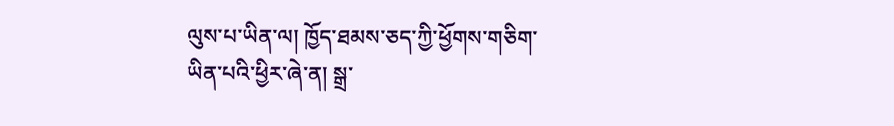ལུས་པ་ཡིན་ལ། ཁྱོད་ཐམས་ཅད་ཀྱི་ཕྱོགས་གཅིག་ཡིན་པའི་ཕྱིར་ཞེ་ན། སྒྲ་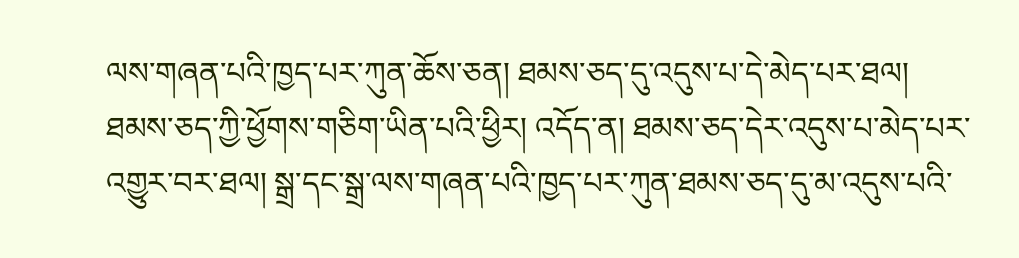ལས་གཞན་པའི་ཁྱད་པར་ཀུན་ཆོས་ཅན། ཐམས་ཅད་དུ་འདུས་པ་དེ་མེད་པར་ཐལ། ཐམས་ཅད་ཀྱི་ཕྱོགས་གཅིག་ཡིན་པའི་ཕྱིར། འདོད་ན། ཐམས་ཅད་དེར་འདུས་པ་མེད་པར་འགྱུར་བར་ཐལ། སྒྲ་དང་སྒྲ་ལས་གཞན་པའི་ཁྱད་པར་ཀུན་ཐམས་ཅད་དུ་མ་འདུས་པའི་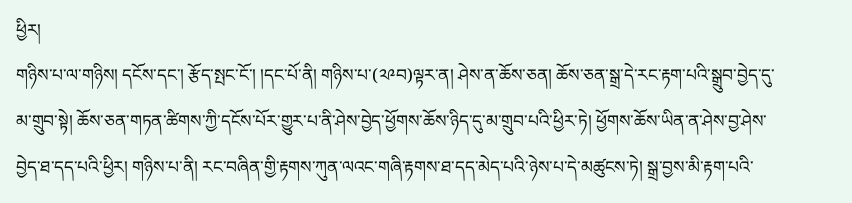ཕྱིར།
གཉིས་པ་ལ་གཉིས། དངོས་དང་། རྩོད་སྤང་ངོ་། །དང་པོ་ནི། གཉིས་པ་(༢༩བ)ལྟར་ན། ཤེས་ན་ཆོས་ཅན། ཆོས་ཅན་སྒྲ་དེ་རང་རྟག་པའི་སྒྲུབ་བྱེད་དུ་མ་གྲུབ་སྟེ། ཆོས་ཅན་གཏན་ཚིགས་ཀྱི་དངོས་པོར་གྱུར་པ་ནི་ཤེས་བྱེད་ཕྱོགས་ཆོས་ཉིད་དུ་མ་གྲུབ་པའི་ཕྱིར་ཏེ། ཕྱོགས་ཆོས་ཡིན་ན་ཤེས་བྱ་ཤེས་བྱེད་ཐ་དད་པའི་ཕྱིར། གཉིས་པ་ནི། རང་བཞིན་གྱི་རྟགས་ཀུན་ལའང་གཞི་རྟགས་ཐ་དད་མེད་པའི་ཉེས་པ་དེ་མཚུངས་ཏེ། སྒྲ་བྱས་མི་རྟག་པའི་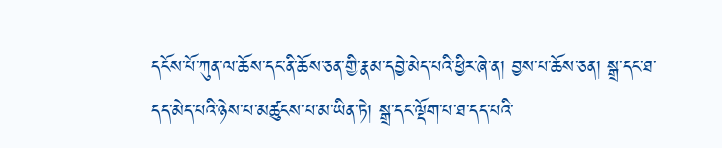དངོས་པོ་ཀུན་ལ་ཆོས་དང་ནི་ཆོས་ཅན་གྱི་རྣམ་དབྱེ་མེད་པའི་ཕྱིར་ཞེ་ན། བྱས་པ་ཆོས་ཅན། སྒྲ་དང་ཐ་དད་མེད་པའི་ཉེས་པ་མཚུངས་པ་མ་ཡིན་ཏེ། སྒྲ་དང་ལྡོག་པ་ཐ་དད་པའི་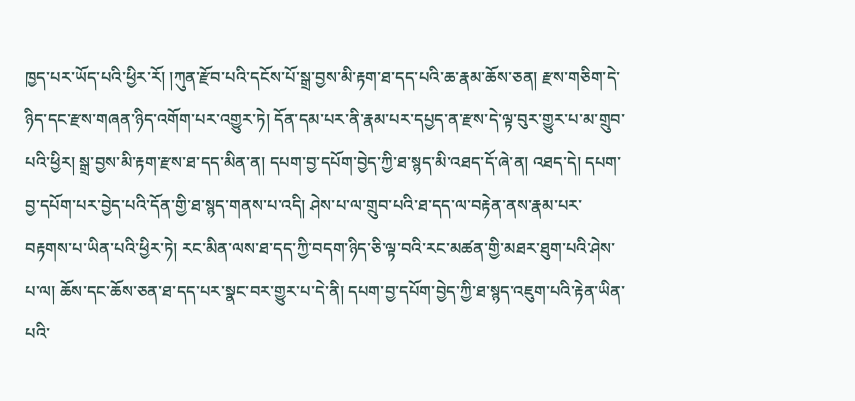ཁྱད་པར་ཡོད་པའི་ཕྱིར་རོ། །ཀུན་རྫོབ་པའི་དངོས་པོ་སྒྲ་བྱས་མི་རྟག་ཐ་དད་པའི་ཆ་རྣམ་ཆོས་ཅན། རྫས་གཅིག་དེ་ཉིད་དང་རྫས་གཞན་ཉིད་འགོག་པར་འགྱུར་ཏེ། དོན་དམ་པར་ནི་རྣམ་པར་དཔྱད་ན་རྫས་དེ་ལྟ་བུར་གྱུར་པ་མ་གྲུབ་པའི་ཕྱིར། སྒྲ་བྱས་མི་རྟག་རྫས་ཐ་དད་མིན་ན། དཔག་བྱ་དཔོག་བྱེད་ཀྱི་ཐ་སྙད་མི་འཐད་དོ་ཞེ་ན། འཐད་དེ། དཔག་བྱ་དཔོག་པར་བྱེད་པའི་དོན་གྱི་ཐ་སྙད་གནས་པ་འདི། ཤེས་པ་ལ་གྲུབ་པའི་ཐ་དད་ལ་བརྟེན་ནས་རྣམ་པར་བརྟགས་པ་ཡིན་པའི་ཕྱིར་ཏེ། རང་མིན་ལས་ཐ་དད་ཀྱི་བདག་ཉིད་ཅི་ལྟ་བའི་རང་མཚན་གྱི་མཐར་ཐུག་པའི་ཤེས་པ་ལ། ཆོས་དང་ཆོས་ཅན་ཐ་དད་པར་སྣང་བར་གྱུར་པ་དེ་ནི། དཔག་བྱ་དཔོག་བྱེད་ཀྱི་ཐ་སྙད་འཇུག་པའི་རྟེན་ཡིན་པའི་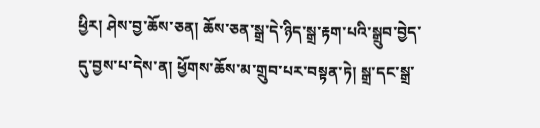ཕྱིར། ཤེས་བྱ་ཆོས་ཅན། ཆོས་ཅན་སྒྲ་དེ་ཉིད་སྒྲ་རྟག་པའི་སྒྲུབ་བྱེད་དུ་བྱས་པ་དེས་ན། ཕྱོགས་ཆོས་མ་གྲུབ་པར་བསྟན་ཏེ། སྒྲ་དང་སྒྲ་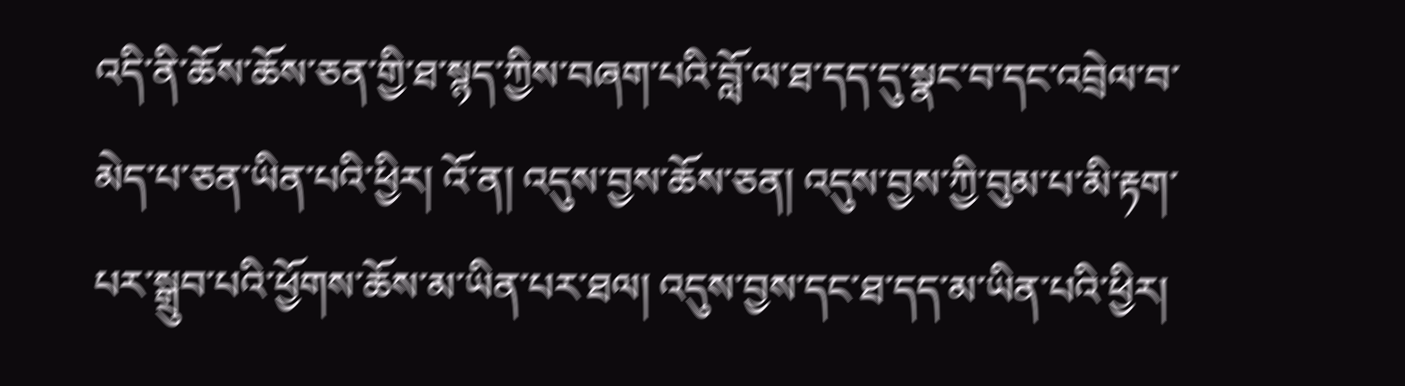འདི་ནི་ཆོས་ཆོས་ཅན་གྱི་ཐ་སྙད་ཀྱིས་བཞག་པའི་བློ་ལ་ཐ་དད་དུ་སྣང་བ་དང་འབྲེལ་བ་མེད་པ་ཅན་ཡིན་པའི་ཕྱིར། འོ་ན། འདུས་བྱས་ཆོས་ཅན། འདུས་བྱས་ཀྱི་བུམ་པ་མི་རྟག་པར་སྒྲུབ་པའི་ཕྱོགས་ཆོས་མ་ཡིན་པར་ཐལ། འདུས་བྱས་དང་ཐ་དད་མ་ཡིན་པའི་ཕྱིར།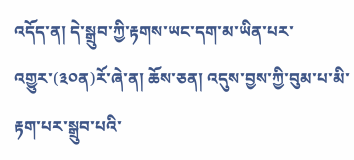འདོད་ན། དེ་སྒྲུབ་ཀྱི་རྟགས་ཡང་དག་མ་ཡིན་པར་འགྱུར་(༣༠ན)རོ་ཞེ་ན། ཆོས་ཅན། འདུས་བྱས་ཀྱི་བུམ་པ་མི་རྟག་པར་སྒྲུབ་པའི་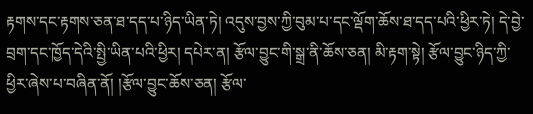རྟགས་དང་རྟགས་ཅན་ཐ་དད་པ་ཉིད་ཡིན་ཏེ། འདུས་བྱས་ཀྱི་བུམ་པ་དང་ལྡོག་ཆོས་ཐ་དད་པའི་ཕྱིར་ཏེ། དེ་བྱེ་བྲག་དང་ཁྱོད་དེའི་སྤྱི་ཡིན་པའི་ཕྱིར། དཔེར་ན། རྩོལ་བྱུང་གི་སྒྲ་ནི་ཆོས་ཅན། མི་རྟག་སྟེ། རྩོལ་བྱུང་ཉིད་ཀྱི་ཕྱིར་ཞེས་པ་བཞིན་ནོ། །རྩོལ་བྱུང་ཆོས་ཅན། རྩོལ་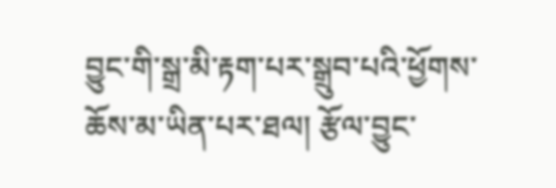བྱུང་གི་སྒྲ་མི་རྟག་པར་སྒྲུབ་པའི་ཕྱོགས་ཆོས་མ་ཡིན་པར་ཐལ། རྩོལ་བྱུང་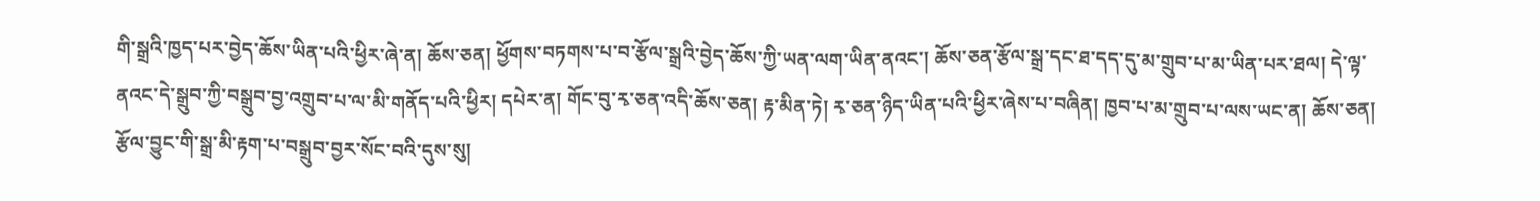གི་སྒྲའི་ཁྱད་པར་བྱེད་ཆོས་ཡིན་པའི་ཕྱིར་ཞེ་ན། ཆོས་ཅན། ཕྱོགས་བཏགས་པ་བ་རྩོལ་སྒྲའི་བྱེད་ཆོས་ཀྱི་ཡན་ལག་ཡིན་ནའང་། ཆོས་ཅན་རྩོལ་སྒྲ་དང་ཐ་དད་དུ་མ་གྲུབ་པ་མ་ཡིན་པར་ཐལ། དེ་ལྟ་ནའང་དེ་སྒྲུབ་ཀྱི་བསྒྲུབ་བྱ་འགྲུབ་པ་ལ་མི་གནོད་པའི་ཕྱིར། དཔེར་ན། གོང་བུ་རྭ་ཅན་འདི་ཆོས་ཅན། རྟ་མིན་ཏེ། རྭ་ཅན་ཉིད་ཡིན་པའི་ཕྱིར་ཞེས་པ་བཞིན། ཁྱབ་པ་མ་གྲུབ་པ་ལས་ཡང་ན། ཆོས་ཅན། རྩོལ་བྱུང་གི་སྒྲ་མི་རྟག་པ་བསྒྲུབ་བྱར་སོང་བའི་དུས་སུ།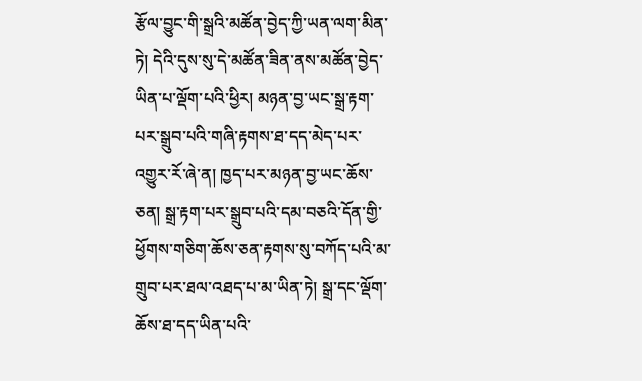རྩོལ་བྱུང་གི་སྒྲའི་མཚོན་བྱེད་ཀྱི་ཡན་ལག་མིན་ཏེ། དེའི་དུས་སུ་དེ་མཚོན་ཟིན་ནས་མཚོན་བྱེད་ཡིན་པ་ལྡོག་པའི་ཕྱིར། མཉན་བྱ་ཡང་སྒྲ་རྟག་པར་སྒྲུབ་པའི་གཞི་རྟགས་ཐ་དད་མེད་པར་འགྱུར་རོ་ཞེ་ན། ཁྱད་པར་མཉན་བྱ་ཡང་ཆོས་ཅན། སྒྲ་རྟག་པར་སྒྲུབ་པའི་དམ་བཅའི་དོན་གྱི་ཕྱོགས་གཅིག་ཆོས་ཅན་རྟགས་སུ་བཀོད་པའི་མ་གྲུབ་པར་ཐལ་འཐད་པ་མ་ཡིན་ཏེ། སྒྲ་དང་ལྡོག་ཆོས་ཐ་དད་ཡིན་པའི་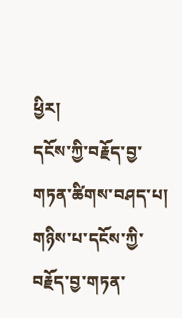ཕྱིར།
དངོས་ཀྱི་བརྗོད་བྱ་གཏན་ཚིགས་བཤད་པ།
གཉིས་པ་དངོས་ཀྱི་བརྗོད་བྱ་གཏན་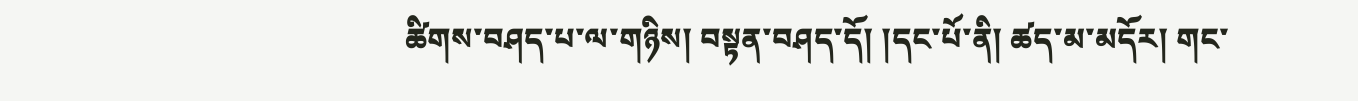ཚིགས་བཤད་པ་ལ་གཉིས། བསྟན་བཤད་དོ། །དང་པོ་ནི། ཚད་མ་མདོར། གང་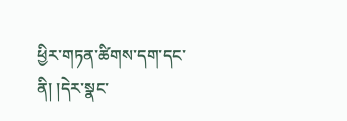ཕྱིར་གཏན་ཚིགས་དག་དང་ནི། །དེར་སྣང་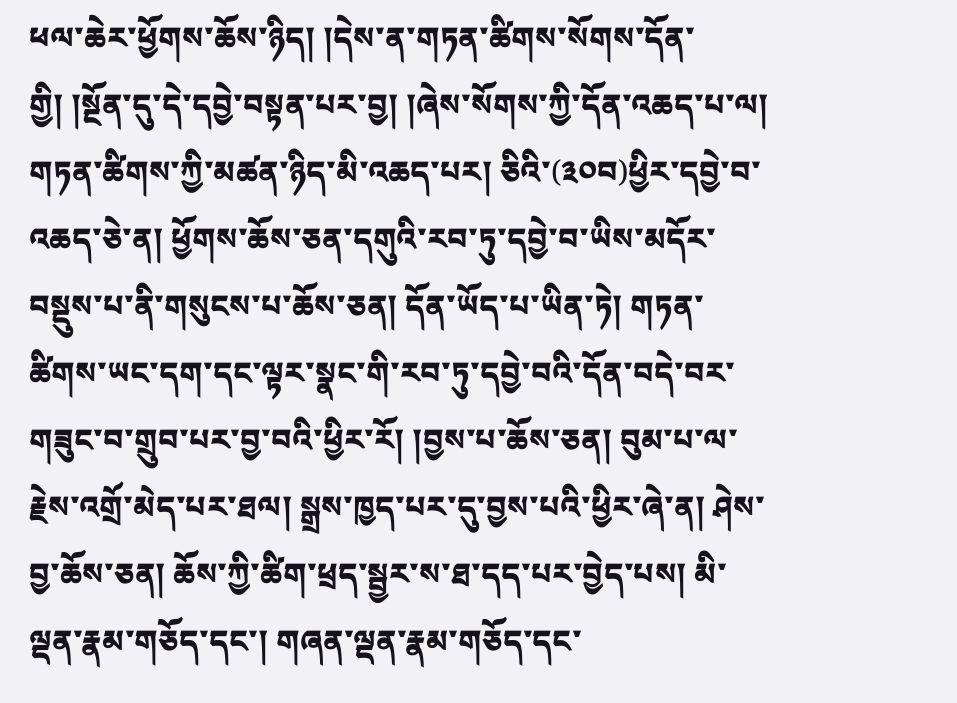ཕལ་ཆེར་ཕྱོགས་ཆོས་ཉིད། །དེས་ན་གཏན་ཚིགས་སོགས་དོན་གྱི། །སྔོན་དུ་དེ་དབྱེ་བསྟན་པར་བྱ། །ཞེས་སོགས་ཀྱི་དོན་འཆད་པ་ལ། གཏན་ཚིགས་ཀྱི་མཚན་ཉིད་མི་འཆད་པར། ཅིའི་(༣༠བ)ཕྱིར་དབྱེ་བ་འཆད་ཅེ་ན། ཕྱོགས་ཆོས་ཅན་དགུའི་རབ་ཏུ་དབྱེ་བ་ཡིས་མདོར་བསྡུས་པ་ནི་གསུངས་པ་ཆོས་ཅན། དོན་ཡོད་པ་ཡིན་ཏེ། གཏན་ཚིགས་ཡང་དག་དང་ལྟར་སྣང་གི་རབ་ཏུ་དབྱེ་བའི་དོན་བདེ་བར་གཟུང་བ་གྲུབ་པར་བྱ་བའི་ཕྱིར་རོ། །བྱས་པ་ཆོས་ཅན། བུམ་པ་ལ་རྗེས་འགྲོ་མེད་པར་ཐལ། སྒྲས་ཁྱད་པར་དུ་བྱས་པའི་ཕྱིར་ཞེ་ན། ཤེས་བྱ་ཆོས་ཅན། ཆོས་ཀྱི་ཚིག་ཕྲད་སྦྱར་ས་ཐ་དད་པར་བྱེད་པས། མི་ལྡན་རྣམ་གཅོད་དང་། གཞན་ལྡན་རྣམ་གཅོད་དང་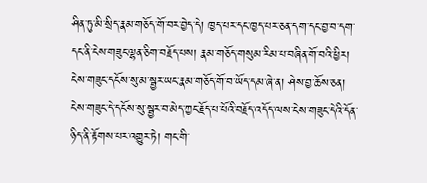ཤིན་ཏུ་མི་སྲིད་རྣམ་གཅོད་གོ་བར་བྱེད་དེ། ཁྱད་པར་དང་ཁྱད་པར་ཅན་དག་དང་བྱ་བ་དག་དང་ནི་ངེས་གཟུང་ལྷན་ཅིག་བརྗོད་པས། རྣམ་གཅོད་གསུམ་རིམ་པ་བཞིན་གོ་བའི་ཕྱིར། ངེས་གཟུང་དངོས་སུ་མ་སྦྱར་ཡང་རྣམ་གཅོད་གོ་བ་ཡོད་དམ་ཞེ་ན། ཤེས་བྱ་ཆོས་ཅན། ངེས་གཟུང་དེ་དངོས་སུ་སྦྱར་བ་མེད་ཀྱང་རྗོད་པ་པོའི་བརྗོད་འདོད་ལས་ངེས་གཟུང་དེའི་དོན་ཉིད་ནི་རྟོགས་པར་འགྱུར་ཏེ། གང་གི་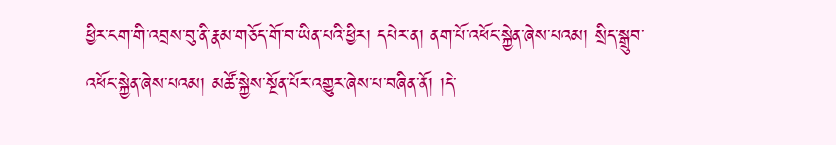ཕྱིར་ངག་གི་འབྲས་བུ་ནི་རྣམ་གཅོད་གོ་བ་ཡིན་པའི་ཕྱིར། དཔེར་ན། ནག་པོ་འཕོང་སྐྱེན་ཞེས་པའམ། སྲིད་སྒྲུབ་འཕོང་སྐྱེན་ཞེས་པའམ། མཚོ་སྐྱེས་སྔོན་པོར་འགྱུར་ཞེས་པ་བཞིན་ནོ། །དེ་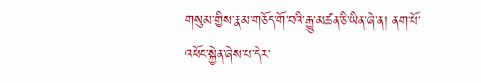གསུམ་གྱིས་རྣམ་གཅོད་གོ་བའི་རྒྱུ་མཚན་ཅི་ཡིན་ཞེ་ན། ནག་པོ་འཕོང་སྐྱེན་ཞེས་པ་དེར་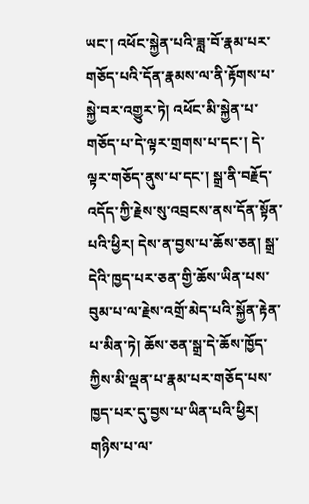ཡང་། འཕོང་སྐྱེན་པའི་ཟླ་བོ་རྣམ་པར་གཅོད་པའི་དོན་རྣམས་ལ་ནི་རྟོགས་པ་སྐྱེ་བར་འགྱུར་ཏེ། འཕོང་མི་སྐྱེན་པ་གཅོད་པ་དེ་ལྟར་གྲགས་པ་དང་། དེ་ལྟར་གཅོད་ནུས་པ་དང་། སྒྲ་ནི་བརྗོད་འདོད་ཀྱི་རྗེས་སུ་འབྲངས་ནས་དོན་སྟོན་པའི་ཕྱིར། དེས་ན་བྱས་པ་ཆོས་ཅན། སྒྲ་དེའི་ཁྱད་པར་ཅན་གྱི་ཆོས་ཡིན་པས་བུམ་པ་ལ་རྗེས་འགྲོ་མེད་པའི་སྐྱོན་རྟེན་པ་མིན་ཏེ། ཆོས་ཅན་སྒྲ་དེ་ཆོས་ཁྱོད་ཀྱིས་མི་ལྡན་པ་རྣམ་པར་གཅོད་པས་ཁྱད་པར་དུ་བྱས་པ་ཡིན་པའི་ཕྱིར།
གཉིས་པ་ལ་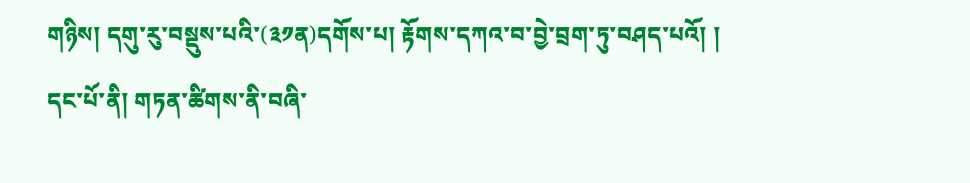གཉིས། དགུ་རུ་བསྡུས་པའི་(༣༡ན)དགོས་པ། རྟོགས་དཀའ་བ་བྱེ་བྲག་ཏུ་བཤད་པའོ། །
དང་པོ་ནི། གཏན་ཚིགས་ནི་བཞི་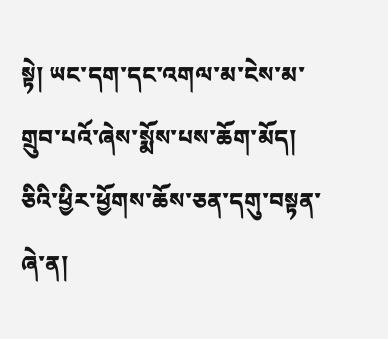སྟེ། ཡང་དག་དང་འགལ་མ་ངེས་མ་གྲུབ་པའོ་ཞེས་སྨོས་པས་ཆོག་མོད། ཅིའི་ཕྱིར་ཕྱོགས་ཆོས་ཅན་དགུ་བསྟན་ཞེ་ན།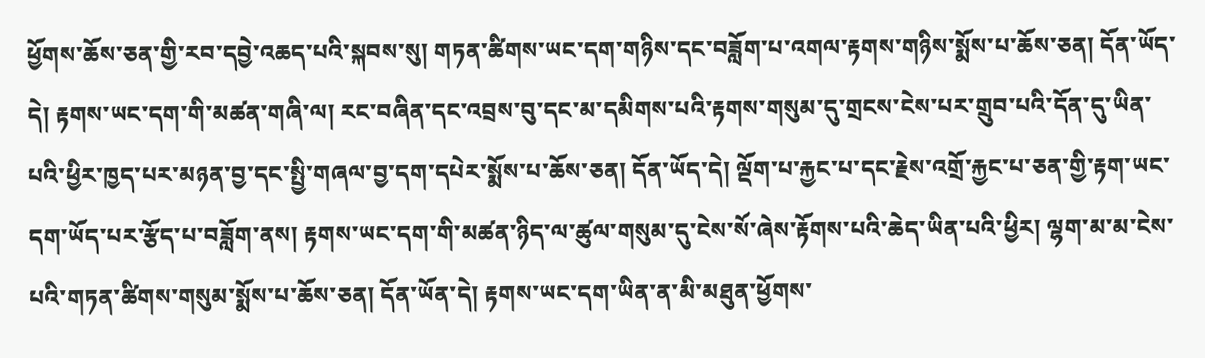ཕྱོགས་ཆོས་ཅན་གྱི་རབ་དབྱེ་འཆད་པའི་སྐབས་སུ། གཏན་ཚིགས་ཡང་དག་གཉིས་དང་བཟློག་པ་འགལ་རྟགས་གཉིས་སྨོས་པ་ཆོས་ཅན། དོན་ཡོད་དེ། རྟགས་ཡང་དག་གི་མཚན་གཞི་ལ། རང་བཞིན་དང་འབྲས་བུ་དང་མ་དམིགས་པའི་རྟགས་གསུམ་དུ་གྲངས་ངེས་པར་གྲུབ་པའི་དོན་དུ་ཡིན་པའི་ཕྱིར་ཁྱད་པར་མཉན་བྱ་དང་སྤྱི་གཞལ་བྱ་དག་དཔེར་སྨོས་པ་ཆོས་ཅན། དོན་ཡོད་དེ། ལྡོག་པ་རྐྱང་པ་དང་རྗེས་འགྲོ་རྐྱང་པ་ཅན་གྱི་རྟག་ཡང་དག་ཡོད་པར་རྩོད་པ་བཟློག་ནས། རྟགས་ཡང་དག་གི་མཚན་ཉིད་ལ་ཚུལ་གསུམ་དུ་ངེས་སོ་ཞེས་རྟོགས་པའི་ཆེད་ཡིན་པའི་ཕྱིར། ལྷག་མ་མ་ངེས་པའི་གཏན་ཚིགས་གསུམ་སྨོས་པ་ཆོས་ཅན། དོན་ཡོན་དེ། རྟགས་ཡང་དག་ཡིན་ན་མི་མཐུན་ཕྱོགས་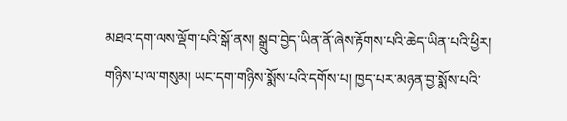མཐའ་དག་ལས་ལྡོག་པའི་སྒོ་ནས། སྒྲུབ་བྱེད་ཡིན་ནོ་ཞེས་རྟོགས་པའི་ཆེད་ཡིན་པའི་ཕྱིར།
གཉིས་པ་ལ་གསུམ། ཡང་དག་གཉིས་སྨོས་པའི་དགོས་པ། ཁྱད་པར་མཉན་བྱ་སྨོས་པའི་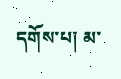དགོས་པ། མ་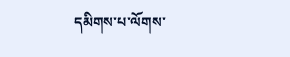དམིགས་པ་ལོགས་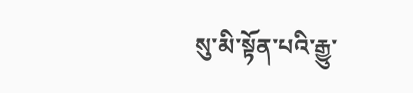སུ་མི་སྟོན་པའི་རྒྱུ་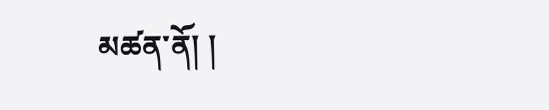མཚན་ནོ། །